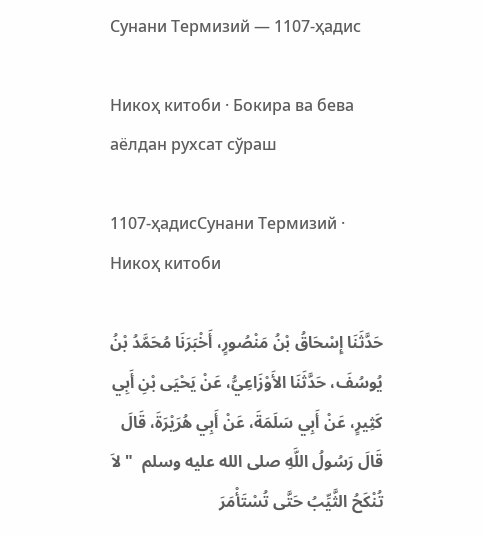Сунани Термизий — 1107-ҳадис

Никоҳ китоби · Бокира ва бева аёлдан рухсат сўраш

1107-ҳадисСунани Термизий · Никоҳ китоби

حَدَّثَنَا إِسْحَاقُ بْنُ مَنْصُورٍ، أَخْبَرَنَا مُحَمَّدُ بْنُ يُوسُفَ، حَدَّثَنَا الأَوْزَاعِيُّ، عَنْ يَحْيَى بْنِ أَبِي كَثِيرٍ، عَنْ أَبِي سَلَمَةَ، عَنْ أَبِي هُرَيْرَةَ، قَالَ قَالَ رَسُولُ اللَّهِ صلى الله عليه وسلم  " لاَ تُنْكَحُ الثَّيِّبُ حَتَّى تُسْتَأْمَرَ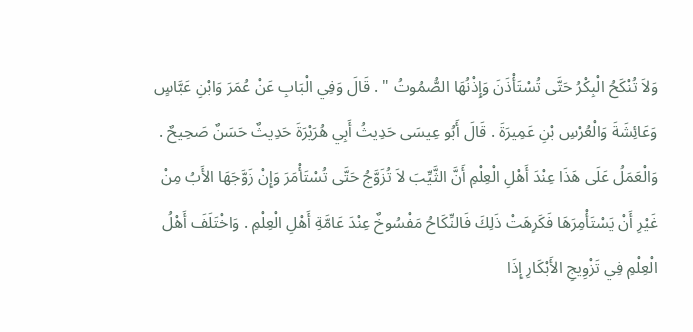وَلاَ تُنْكَحُ الْبِكْرُ حَتَّى تُسْتَأْذَنَ وَإِذْنُهَا الصُّمُوتُ " . قَالَ وَفِي الْبَابِ عَنْ عُمَرَ وَابْنِ عَبَّاسٍ وَعَائِشَةَ وَالْعُرْسِ بْنِ عَمِيرَةَ . قَالَ أَبُو عِيسَى حَدِيثُ أَبِي هُرَيْرَةَ حَدِيثٌ حَسَنٌ صَحِيحٌ . وَالْعَمَلُ عَلَى هَذَا عِنْدَ أَهْلِ الْعِلْمِ أَنَّ الثَّيِّبَ لاَ تُزَوَّجُ حَتَّى تُسْتَأْمَرَ وَإِنْ زَوَّجَهَا الأَبُ مِنْ غَيْرِ أَنْ يَسْتَأْمِرَهَا فَكَرِهَتْ ذَلِكَ فَالنِّكَاحُ مَفْسُوخٌ عِنْدَ عَامَّةِ أَهْلِ الْعِلْمِ . وَاخْتَلَفَ أَهْلُ الْعِلْمِ فِي تَزْوِيجِ الأَبْكَارِ إِذَا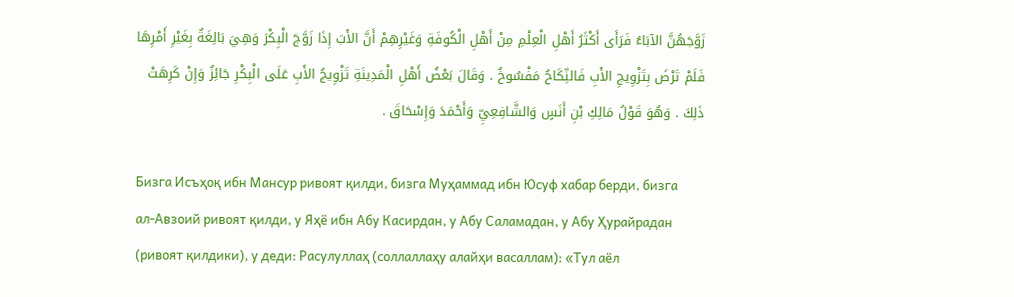زَوَّجَهُنَّ الآبَاءُ فَرَأَى أَكْثَرُ أَهْلِ الْعِلْمِ مِنْ أَهْلِ الْكُوفَةِ وَغَيْرِهِمْ أَنَّ الأَبَ إِذَا زَوَّجَ الْبِكْرَ وَهِيَ بَالِغَةٌ بِغَيْرِ أَمْرِهَا فَلَمْ تَرْضَ بِتَزْوِيجِ الأَبِ فَالنِّكَاحُ مَفْسُوخٌ . وَقَالَ بَعْضُ أَهْلِ الْمَدِينَةِ تَزْوِيجُ الأَبِ عَلَى الْبِكْرِ جَائِزٌ وَإِنْ كَرِهَتْ ذَلِكَ . وَهُوَ قَوْلُ مَالِكِ بْنِ أَنَسٍ وَالشَّافِعِيِّ وَأَحْمَدَ وَإِسْحَاقَ .

Бизга Исъҳоқ ибн Мансур ривоят қилди, бизга Муҳаммад ибн Юсуф хабар берди, бизга ал-Авзоий ривоят қилди, у Яҳё ибн Абу Касирдан, у Абу Саламадан, у Абу Ҳурайрадан (ривоят қилдики), у деди: Расулуллаҳ (соллаллаҳу алайҳи васаллам): «Тул аёл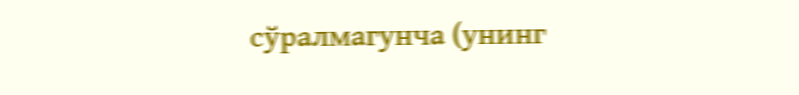сўралмагунча (унинг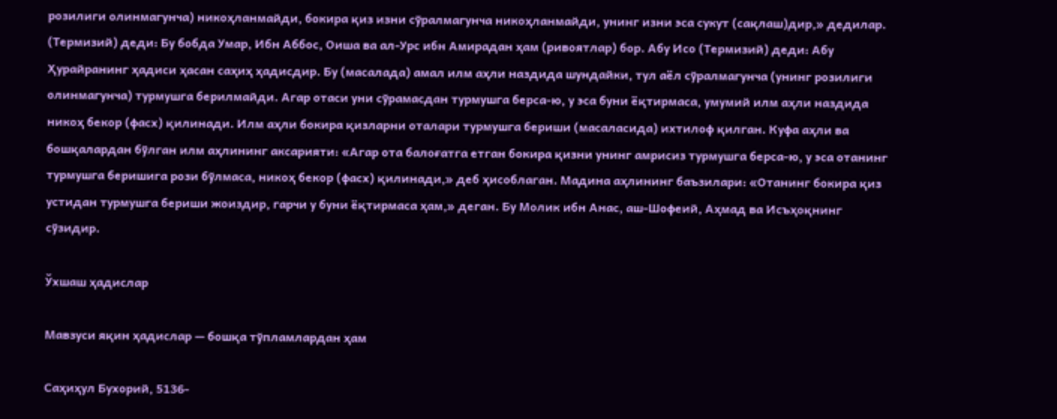розилиги олинмагунча) никоҳланмайди, бокира қиз изни сўралмагунча никоҳланмайди, унинг изни эса сукут (сақлаш)дир,» дедилар. (Термизий) деди: Бу бобда Умар, Ибн Аббос, Оиша ва ал-Урс ибн Амирадан ҳам (ривоятлар) бор. Абу Исо (Термизий) деди: Абу Ҳурайранинг ҳадиси ҳасан саҳиҳ ҳадисдир. Бу (масалада) амал илм аҳли наздида шундайки, тул аёл сўралмагунча (унинг розилиги олинмагунча) турмушга берилмайди. Агар отаси уни сўрамасдан турмушга берса-ю, у эса буни ёқтирмаса, умумий илм аҳли наздида никоҳ бекор (фасх) қилинади. Илм аҳли бокира қизларни оталари турмушга бериши (масаласида) ихтилоф қилган. Куфа аҳли ва бошқалардан бўлган илм аҳлининг аксарияти: «Агар ота балоғатга етган бокира қизни унинг амрисиз турмушга берса-ю, у эса отанинг турмушга беришига рози бўлмаса, никоҳ бекор (фасх) қилинади,» деб ҳисоблаган. Мадина аҳлининг баъзилари: «Отанинг бокира қиз устидан турмушга бериши жоиздир, гарчи у буни ёқтирмаса ҳам,» деган. Бу Молик ибн Анас, аш-Шофеий, Аҳмад ва Исъҳоқнинг сўзидир.

Ўхшаш ҳадислар

Мавзуси яқин ҳадислар — бошқа тўпламлардан ҳам

Саҳиҳул Бухорий, 5136-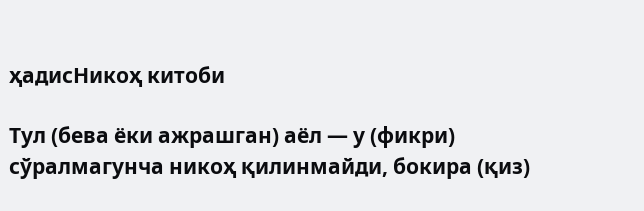ҳадисНикоҳ китоби

Тул (бева ёки ажрашган) аёл — у (фикри) сўралмагунча никоҳ қилинмайди, бокира (қиз)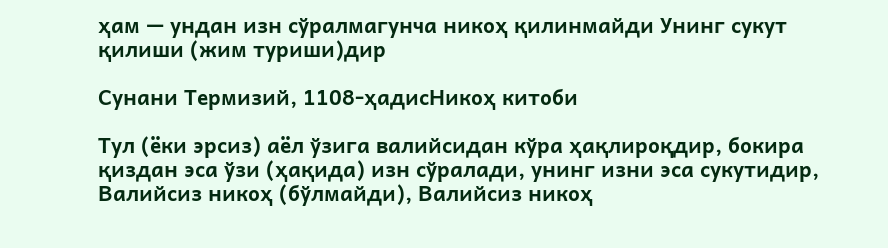ҳам — ундан изн сўралмагунча никоҳ қилинмайди Унинг сукут қилиши (жим туриши)дир

Сунани Термизий, 1108-ҳадисНикоҳ китоби

Тул (ёки эрсиз) аёл ўзига валийсидан кўра ҳақлироқдир, бокира қиздан эса ўзи (ҳақида) изн сўралади, унинг изни эса сукутидир, Валийсиз никоҳ (бўлмайди), Валийсиз никоҳ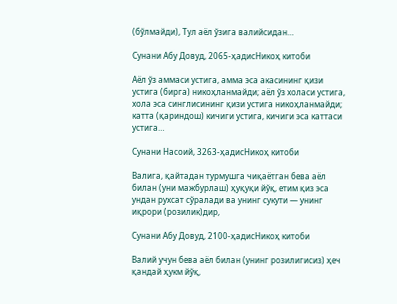(бўлмайди), Тул аёл ўзига валийсидан…

Сунани Абу Довуд, 2065-ҳадисНикоҳ китоби

Аёл ўз аммаси устига, амма эса акасининг қизи устига (бирга) никоҳланмайди; аёл ўз холаси устига, хола эса синглисининг қизи устига никоҳланмайди; катта (қариндош) кичиги устига, кичиги эса каттаси устига…

Сунани Насоий, 3263-ҳадисНикоҳ китоби

Валига, қайтадан турмушга чиқаётган бева аёл билан (уни мажбурлаш) ҳуқуқи йўқ, етим қиз эса ундан рухсат сўралади ва унинг сукути — унинг иқрори (розилик)дир,

Сунани Абу Довуд, 2100-ҳадисНикоҳ китоби

Валий учун бева аёл билан (унинг розилигисиз) ҳеч қандай ҳукм йўқ,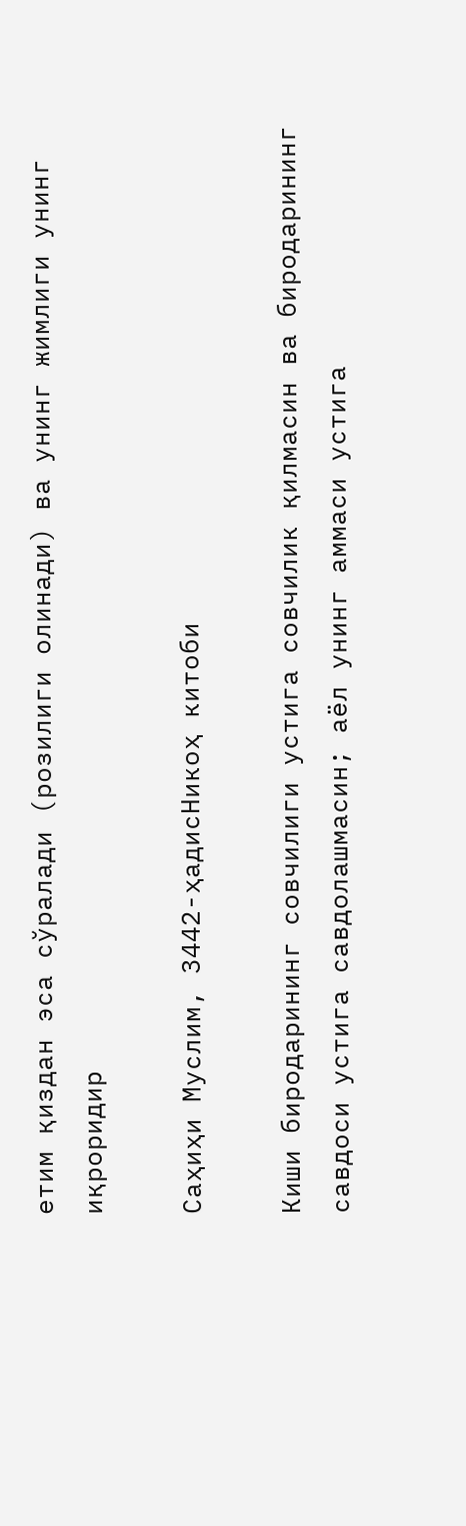етим қиздан эса сўралади (розилиги олинади) ва унинг жимлиги унинг иқроридир

Саҳиҳи Муслим, 3442-ҳадисНикоҳ китоби

Киши биродарининг совчилиги устига совчилик қилмасин ва биродарининг савдоси устига савдолашмасин; аёл унинг аммаси устига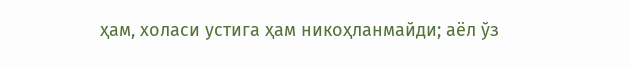ҳам, холаси устига ҳам никоҳланмайди; аёл ўз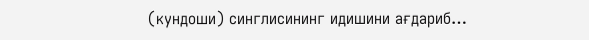(кундоши) синглисининг идишини ағдариб…